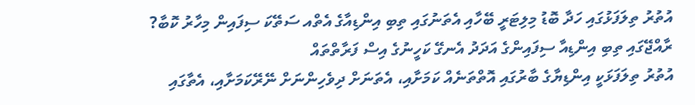އުތުރު ތިލަފަޅުގައި ހަދާ ބޮޑު މިލިޓަރީ ބޭހާއި އެތަނުގައި ތިބި އިންޑިއާގެ އެތްއ ސަތޭކަ ސިފައިން މިހާރު ކޮބާ?
ރާއްޖޭގައި ތިބި އިންޑިއާ ސިފައިންގެ އަދަދު އެނގޭ ކަހީނުގެ އިސް ފަރާތްތައް
އުތުރު ތިލަފަޅަކީ އިންޑިޔާގެ ބާރުގައި އޮތްތަނެއް ކަމަށާއި، އެތަނަށް ދިވެހިންނަށް ނޭރޭކަމަށާއި، އެތާގައި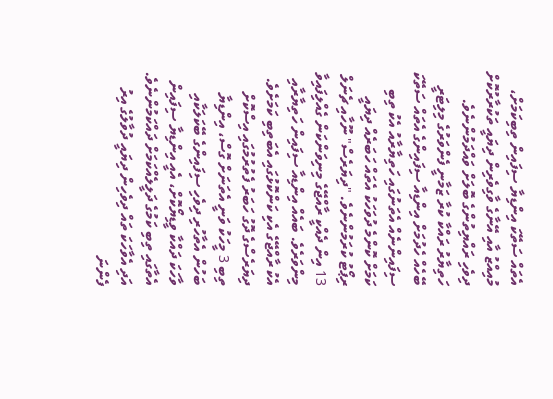އެތައް ސަތޭކަ އިންޑިޔާ ސިފައިން ތިބިކަމަށް، މުއިއްޒު އާއި އޭނާގެ ވާގިވެރިން ދިޔައީ ތަކުރާރުކޮށް ދިވެހި ރައްޔިތުންގެ ބޮލަށް ވައްދަމުންނެވެ.
ހަތިޔާރު ރައްކާ ކުރާ ޒަމާނީ ފެންވަރުގެ މިލިޓަރީ ބޭހެއް ހެދުމަށް އިންޑިއާ ސިފައިންގެ އެތައް ސަތޭކަ ސިފައިންނެއް އެތަނުގައި ހަތިޔާރާއު އެކު ތިބި ކަމަށް ކޮންމެ ދުވަހަކު އެތައް ހަބަރެއް ދިޔައީ ރިޕޯޓު ކުރަމުންނެވެ. "ދިޔަރެސް" ނޫހާއި ޗެނަލް 13 އިން ދެއްކީ ރާއްޖޭގެ މިނިވަންކަން ގެއްލިފައިވާ މިންވަރެވެ. ބައެއް އިންޑިއާ ސިފައިން ހަތިޔާރާއި އެކު ރާއްޖޭގެ އެކި ކަންކޮޅުގައި އެބަތިބި ކަމަށެވެ.
ދިޔަރެސްގެ ދޮގު ހަބަރު ފެތުރުމުގައި އިސްކޮށް ތިބި 3 މީހަކު ވަނީ އެތަނަށް ގޮސް، އިންޑިޔާ ބަހުން އެތާހުރި ދިވެހި ސިފައިންގެ ބޭކަލަކާއި ވާހަކަ ދައްކާ ވީޑިޔޯކޮށް، އެއީ އިންޑިޔާ ސިފައިން އެތާގައި ތިބި ކަމުގެ ދަލީލެއްކަމަށް ދައްކަމުންނެވެ. އަދި އެވާހަކަ ތައް ދިވެހިން ދިޔައީ ދުވާލުގެ އިރު ފެންނަ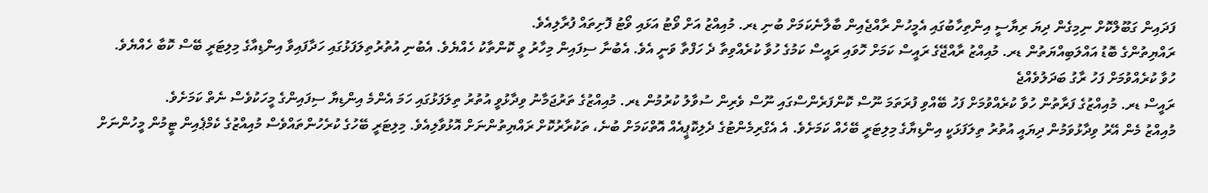ފަދައިން ގަބޫލްކޮށް ނިމިގެން ދިޔަ ރިޔާސީ އިންތިހާބުގައި އެމީހުން ރާއްޖެއިން ބާލާނެކަމަށް ބުނި ޑރ. މުއިއްޒު އަށް ވޯޓު އަޅައި ވޯޓު ފޮށިތައް ފުރާލިއެވެ.
ރައްޔިތުންގެ ބޮޑު އައްލަބިއްޔަތުން ޑރ. މުއިއްޒު ރާއްޖޭގެ ރައީސް ކަމަށް ހޮވައި ރައީސް ކަމުގެ ހުވާ ކުރެއްވިތާ ދެ ހަފްތާ ވަނީ އެވެ. އެބުނާ ސިފައިން މިހާރު ވީ ކޮންތާކު ހެއްޔެވެ. އެބުނި އުތުރުތިލަފަޅުގައި ހަދާފައިވާ އިންޑިއާގެ މިލިޓަރީ ބޭސް ކޮބާ ހެއްޔެވެ.
ހުވާ ކުރެއްވުމަށް ފަހު ރާގު ބަދަލުވެއްޖެ
ރައީސް ޑރ. މުއިއްޒުގެ ފަރާތުން ހުވާ ކުރެއްވުމަށް ފަހު ބޭއްވި ފުރަތަމަ ނޫސް ކޮންފަރެންސްގައި ނޫސް ވެރިން ސުވާލު ކުރުމުން ޑރ. މުއިއްޒުގެ ތަރުޖަމާނު ވިދާޅުވީ އުތުރު ތިލަފަޅުގައި ހަމަ އެންމެ އިންޑިޔާ ސިފައިންގެ މީހަކުވެސް ނެތް ކަމަށެވެ.
މުއިއްޒު މެން އޭރު ވިދާޅުވަމުން ދިޔައީ އުތުރު ތިލަފަޅަކީ އިންޑިޔާގެ މިލިޓަރީ ބޭހެއް ކަމަށެވެ. އެ އެގްރިމެންޓުގެ ދެލިކޮޕީއެއް އޮތްކަމަށް ބުނެ، ތަކުރާރުކޮށް ރައްޔިތުންނަށް އޮޅުވާލިއެވެ. މިލިޓަރީ ބޭހުގެ ކުރެހުންތައްވެސް މުއިއްޒުގެ ކެމްޕެއިން ޓީމުން މީހުންނަށް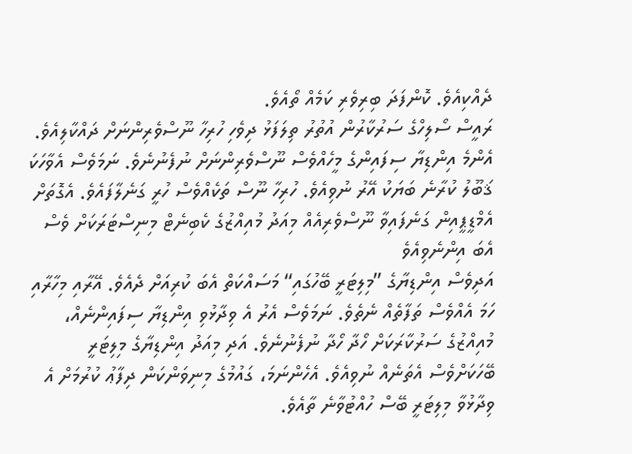ދެއްކިއެވެ. ކޮންފަދަ ބިރިވެރި ކަމެއް ތޯއެވެ.
ރައީސް ސޯލިހްގެ ސަރުކާރުން އުތުރު ތިލަފަޅު ދިވެހި ހުރިހާ ނޫސްވެރިންނަށް ދައްކާލިއެވެ. އެންމެ އިންޑިޔާ ސިފައިންގެ މީހެއްވެސް ނޫސްވެރިންނަށް ނުފެނުނެވެ. ނަމަވެސް އެވާހަކަ ޤަބޫލު ކުރާނެ ބަޔަކު އޭރު ނުވިއެވެ. ހުރިހާ ނޫސް ތަކެއްވެސް ހުރީ ގަނެލާފައެވެ. އެގޮތަށް އެމްޑީޕީއިން ގަނެފައިވާ ނޫސްވެރިއެއް މިއަދު މުއިއްޒުގެ ކެބިނެޓް މިނިސްޓަރަކަށް ވެސް އެބަ އިންނެވިއެވެ
އަދިވެސް އިންޑިޔާގެ ”މިލިޓަރީ ބޭހުގައި“ މަސައްކަތް އެބަ ކުރިއަށް ދެއެވެ. އޭރާއި މިހާރާއި ހަމަ އެއްވެސް ތަފާތެއް ނެތެވެ. ނަމަވެސް އެރު އެ ވިދާޅުވި އިންޑިޔާ ސިފައިންނެއް، މުއިއްޒުގެ ސަރުކާރަކަށް ހޯދާ ހޯދާ ނުފެނުނެވެ. އަދި މިއަދު އިންޑިޔާގެ މިލިޓަރީ ބޭހަކަށްވެސް އެތަނެއް ނުވިއެވެ. އެހެންނަމަ، ގައުމުގެ މިނިވަންކަން ދިފާޢު ކުރުމަށް އެ ވިދާޅުވާ މިލިޓަރީ ބޭސް ހުއްޓުވާނެ ތާއެވެ.